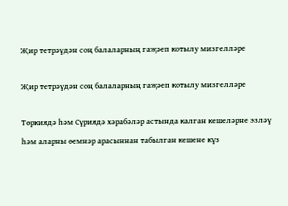Җир тетрәүдән соң балаларның гаҗәеп котылу мизгелләре

Җир тетрәүдән соң балаларның гаҗәеп котылу мизгелләре

Төркиядә һәм Сүриядә хәрабәләр астында калган кешеләрне эзләү һәм аларны өемнәр арасыннан табылган кешене күз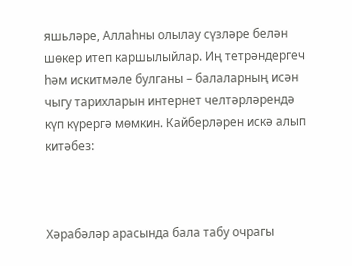яшьләре, Аллаһны олылау сүзләре белән шөкер итеп каршылыйлар. Иң тетрәндергеч һәм искитмәле булганы – балаларның исән чыгу тарихларын интернет челтәрләрендә күп күрергә мөмкин. Кайберләрен искә алып китәбез:



Хәрабәләр арасында бала табу очрагы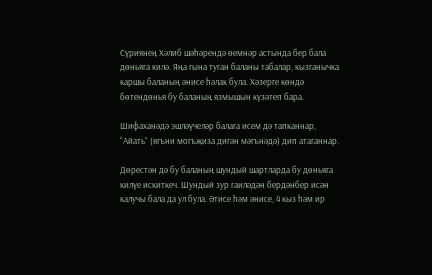Сүриянең Хәлиб шәһәрендә өемнәр астында бер бала дөньяга килә. Яңа гына туган баланы табалар, кызганычка каршы баланың әнисе һәлак була. Хәзерге көндә бөтендөнья бу баланың язмышын күзәтеп бара.

Шифаханәдә эшләүчеләр балага исем дә тапканнар, “Айать” (ягъни могъҗиза дигән мәгънәдә) дип атаганнар.

Дөрестән дә бу баланың шундый шартларда бу дөньяга килүе искиткеч. Шундый зур гаиләдән бердәнбер исән калучы бала да ул була. Әтисе һәм әнисе, 4 кыз һәм ир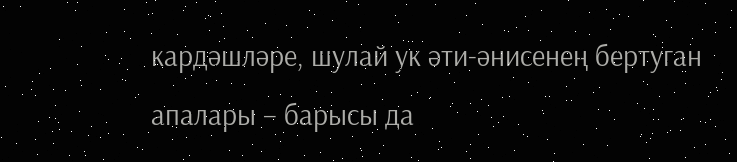кардәшләре, шулай ук әти-әнисенең бертуган апалары – барысы да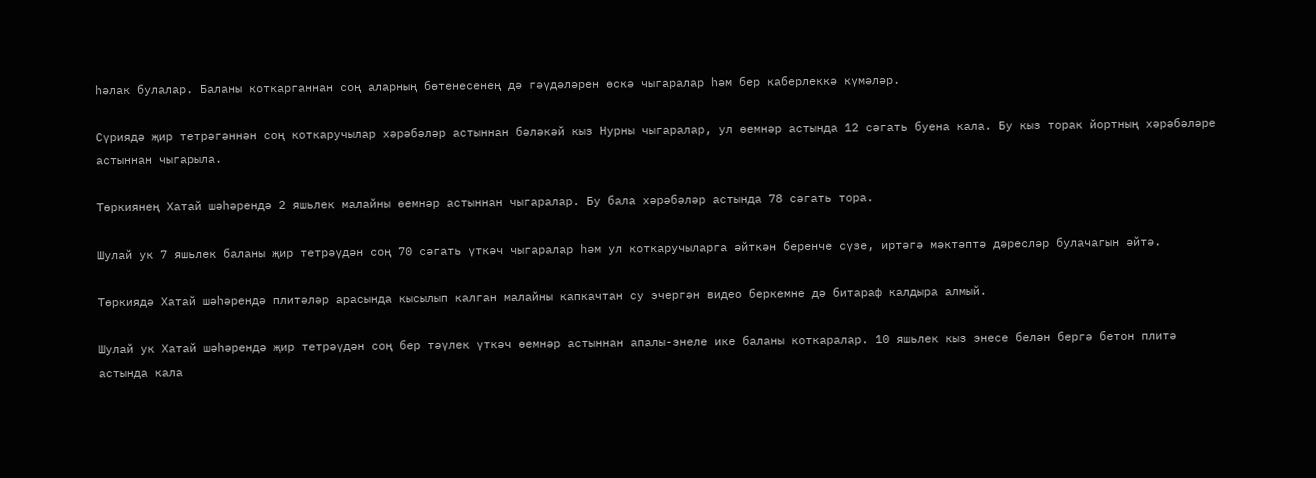һәлак булалар. Баланы коткарганнан соң аларның бөтенесенең дә гәүдәләрен өскә чыгаралар һәм бер каберлеккә күмәләр.

Сүриядә җир тетрәгәннән соң коткаручылар хәрәбәләр астыннан бәләкәй кыз Нурны чыгаралар, ул өемнәр астында 12 сәгать буена кала. Бу кыз торак йортның хәрәбәләре астыннан чыгарыла.

Төркиянең Хатай шәһәрендә 2 яшьлек малайны өемнәр астыннан чыгаралар. Бу бала хәрәбәләр астында 78 сәгать тора.

Шулай ук 7 яшьлек баланы җир тетрәүдән соң 70 сәгать үткәч чыгаралар һәм ул коткаручыларга әйткән беренче сүзе, иртәгә мәктәптә дәресләр булачагын әйтә.

Төркиядә Хатай шәһәрендә плитәләр арасында кысылып калган малайны капкачтан су эчергән видео беркемне дә битараф калдыра алмый.

Шулай ук Хатай шәһәрендә җир тетрәүдән соң бер тәүлек үткәч өемнәр астыннан апалы-энеле ике баланы коткаралар. 10 яшьлек кыз энесе белән бергә бетон плитә астында кала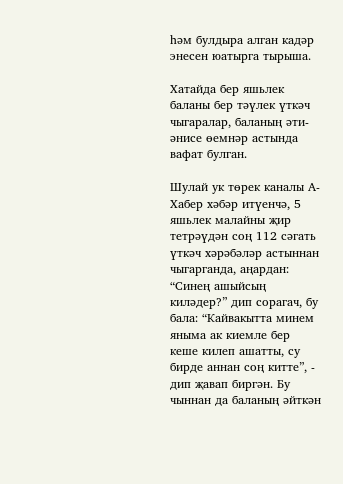һәм булдыра алган кадәр энесен юатырга тырыша.

Хатайда бер яшьлек баланы бер тәүлек үткәч чыгаралар, баланың әти-әнисе өемнәр астында вафат булган.

Шулай ук төрек каналы А-Хабер хәбәр итүенчә, 5 яшьлек малайны җир тетрәүдән соң 112 сәгать үткәч хәрәбәләр астыннан чыгарганда, аңардан: “Синең ашыйсың киләдер?” дип сорагач, бу бала: “Кайвакытта минем яныма ак киемле бер кеше килеп ашатты, су бирде аннан соң китте”, - дип җавап биргән. Бу чыннан да баланың әйткән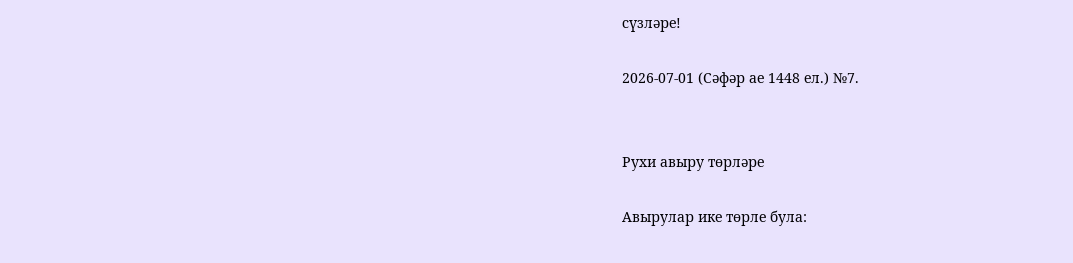сүзләре!

2026-07-01 (Сәфәр ае 1448 ел.) №7.


Рухи авыру төрләре

Авырулар ике төрле була: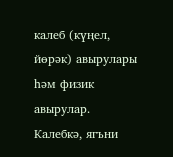калеб (күңел, йөрәк) авырулары һәм физик авырулар.   Калебкә, ягъни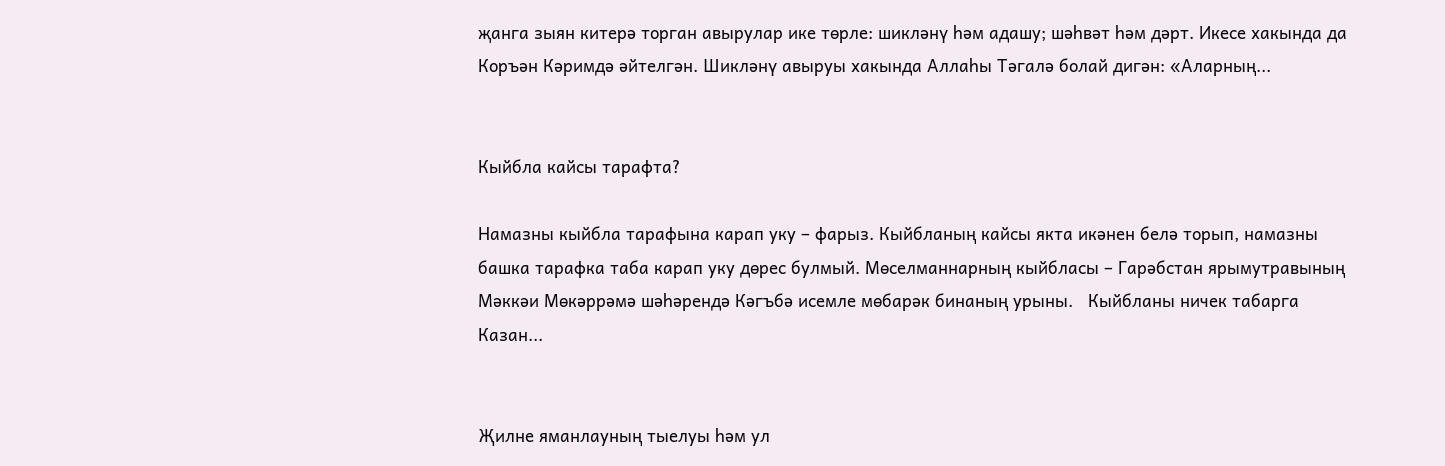җанга зыян китерә торган авырулар ике төрле: шикләнү һәм адашу; шәһвәт һәм дәрт. Икесе хакында да Коръән Кәримдә әйтелгән. Шикләнү авыруы хакында Аллаһы Тәгалә болай дигән: «Аларның...


Кыйбла кайсы тарафта?

Намазны кыйбла тарафына карап уку – фарыз. Кыйбланың кайсы якта икәнен белә торып, намазны башка тарафка таба карап уку дөрес булмый. Мөселманнарның кыйбласы – Гарәбстан ярымутравының Мәккәи Мөкәррәмә шәһәрендә Кәгъбә исемле мөбарәк бинаның урыны.   Кыйбланы ничек табарга Казан...


Җилне яманлауның тыелуы һәм ул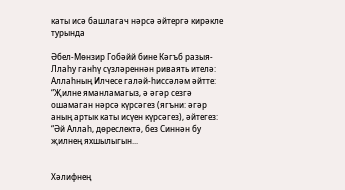каты исә башлагач нәрсә әйтергә кирәкле турында

Әбел-Мөнзир Гобәйй бине Кәгъб разыя-Ллаһу ганһү сүзләреннән риваять ителә:   Аллаһның Илчесе галәй-һиссәләм әйтте: “Җилне яманламагыз, ә әгәр сезгә ошамаган нәрсә күрсәгез (ягъни: әгәр аның артык каты исүен күрсәгез), әйтегез: “Әй Аллаһ, дөреслектә, без Синнән бу җилнең яхшылыгын...


Хәлифнең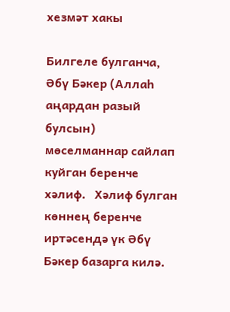хезмәт хакы

Билгеле булганча, Әбү Бәкер (Аллаһ аңардан разый булсын) мөселманнар сайлап куйган беренче хәлиф.   Хәлиф булган көннең беренче иртәсендә үк Әбү Бәкер базарга килә.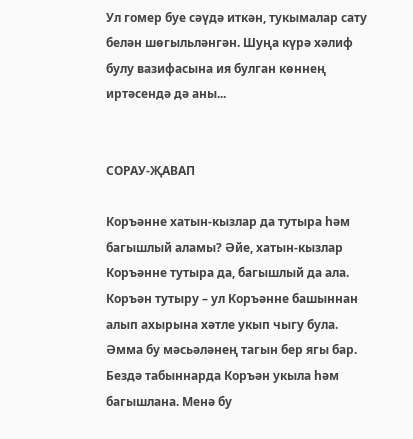Ул гомер буе сәүдә иткән, тукымалар сату белән шөгыльләнгән. Шуңа күрә хәлиф булу вазифасына ия булган көннең иртәсендә дә аны...


СОРАУ-ҖАВАП

Коръәнне хатын-кызлар да тутыра һәм багышлый аламы? Әйе, хатын-кызлар Коръәнне тутыра да, багышлый да ала. Коръән тутыру – ул Коръәнне башыннан алып ахырына хәтле укып чыгу була. Әмма бу мәсьәләнең тагын бер ягы бар. Бездә табыннарда Коръән укыла һәм багышлана. Менә бу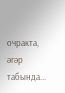очракта, әгәр табында...